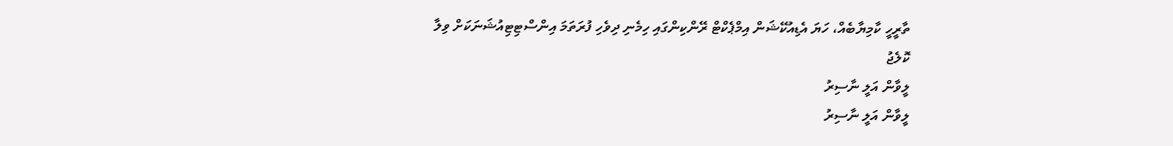ތާރީހީ ކާމިޔާބެއް، ހަޔަ އެޑިއުކޭޝަން އިމްޕެކްޓް ރޭންކިންގައި ހިމެނި ދިވެހި ފުރަތަމަ އިންސްޓިޓިއުޝަނަކަށް ވިލާ ކޮލެޖު
ލީވާން އަލީ ނާސިރު
ލީވާން އަލީ ނާސިރު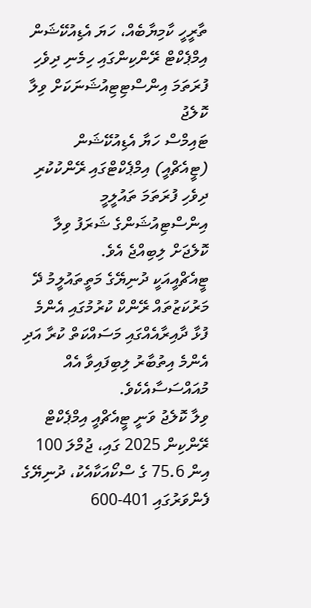ތާރީހީ ކާމިޔާބެއް، ހަޔަ އެޑިއުކޭޝަން އިމްޕެކްޓް ރޭންކިންގައި ހިމެނި ދިވެހި ފުރަތަމަ އިންސްޓިޓިއުޝަނަކަށް ވިލާ ކޮލެޖު
ޓައިމްސް ހަޔާ އެޑިއުކޭޝަން (ޓީއެޗްއީ) އިމްޕެކްޓްގައި ރޭންކުކުރި ދިވެހި ފުރަތަމަ ތައުލީމީ އިންސްޓިއުޝަންގެ ޝަރަފު ވިލާ ކޮލެޖަށް ލިބިއްޖެ އެވެ.
ޓީއެޗްއީއަކީ ދުނިޔޭގެ މަތީތައުލީމު ދޭ މަރުކަޒުތައް ރޭންކް ކުރުމުގައި އެންމެ ފުޅާ ދާއިރާއެއްގައި މަސައްކަތް ކުރާ އަދި އެންމެ އިތުބާރު ލިބިފައިވާ އެއް މުއައްސަސާއެކެވެ.
ވިލާ ކޮލެޖު ވަނީ ޓީއެޗްއީ އިމްޕެކްޓް ރޭންކިން 2025 ގައި، ޖުމްލަ 100 އިން 75.6 ގެ ސްކޯއަކާއެކު، ދުނިޔޭގެ ފެންވަރުގައި 401-600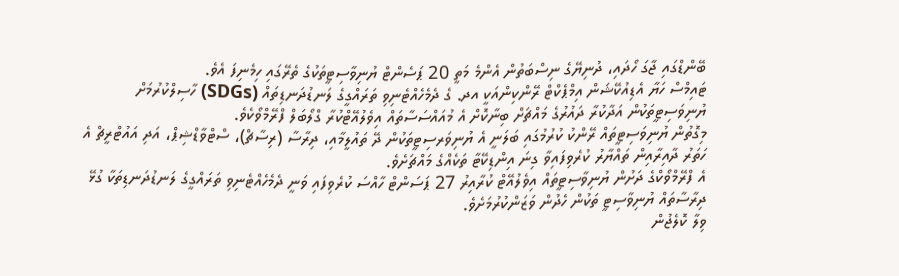ބޭންޑްގައި ޖާގަ ހޯދައި، ދުނިޔޭގެ ނިސްބަތުން އެންމެ މަތީ 20 ޕަސެންޓް ޔުނިވާސިޓީތަކުގެ ތެރޭގައި ހިމެނިފަ އެވެ.
ޓައިމްސް ހަޔާ އެޑިއުކޭޝަން އިމްޕެކްޓް ރޭންކިންއަކީ އދ. ގެ ދެމެހެއްޓެނިވި ތަރައްގީގެ ލަނޑުދަނޑިތައް (SDGs) ހާސިލްކުރުމަށް ޔުނިވަސިޓީތަކުން އަދާކުރާ ދައުރުގެ މައްޗަށް ބިނާކޮށް އެ މުއައްސަސާތައް އިވެލުއޭޓްކުރާ ގްލޯބަލް ފްރޭމްވޯކެވެ.
މިގޮތުން ޔުނިވަސިޓީތައް ރޭންކު ކުރުމުގައި ބަލަނީ އެ ޔުނިވަރސިޓީތަކުން ދޭ ތައުލީމާއި، ދިރާސާ (ރިސާޗް)، ސްޓްވާޑްޝިޕް، އަދި އައުޓްރީޗް އެ ހަތަރު ދާއިރާއިން ތައްޔާރު ކުރެވިފައިވާ ގިނަ އިންޑިކޭޓާ ތަކެއްގެ މައްޗަށެވެ.
އެ ފްރޭމްވޯކްގެ ދަށުން ޔުނިވާސިޓީތައް އިވެލުއޭޓް ކުރާއިރު 27 ޕަސަންޓް ހާއްސަ ކުރެވިފައި ވަނީ ދެމެހެއްޓެނިވި ތަރައްގީގެ ލަނޑުދަނޑިތަކާ ގުޅޭ ދިރާސާތައް ޔުނިވާސިޓީ ތަކުން ހެދުން ވަޒަންކުރުމަށެވެ.
ވިލާ ކޮލެޖުން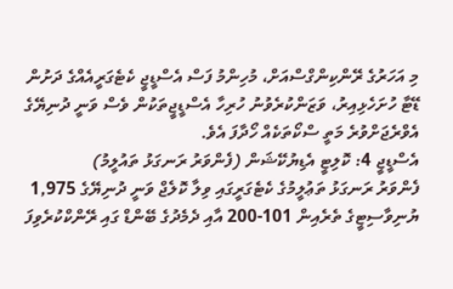މި އަހަރުގެ ރޭންކިންގްސްއަށް، މުހިންމު ފަސް އެސްޑީޖީ ކެޓެގަރީއެއްގެ ދަށުން ޑޭޓާ ހުށަހެޅިއިރު، ވަޒަންކުރެވުނު ހުރިހާ އެސްޑީޖީތަކުން ވެސް ވަނީ ދުނިޔޭގެ އެވްރެޖަށްވުރެ މަތީ ސްކޯތަކެއް ހޯދާފަ އެވެ.
އެސްޑީޖީ 4: ކޮލިޓީ އެޑިޔުކޭޝަން (ފެންވަރު ރަނގަޅު ތައުލީމު)
ފެންވަރު ރަނގަޅު ތަޢުލީމުގެ ކެޓެގަރީގައި ވިލާ ކޮލެޖް ވަނީ ދުނިޔޭގެ 1,975 ޔުނިވާސިޓީގެ ތެރެއިން 101-200 އާއި ދެމެދުގެ ބޭންޑް ގައި ރޭންކްކުރެވިފަ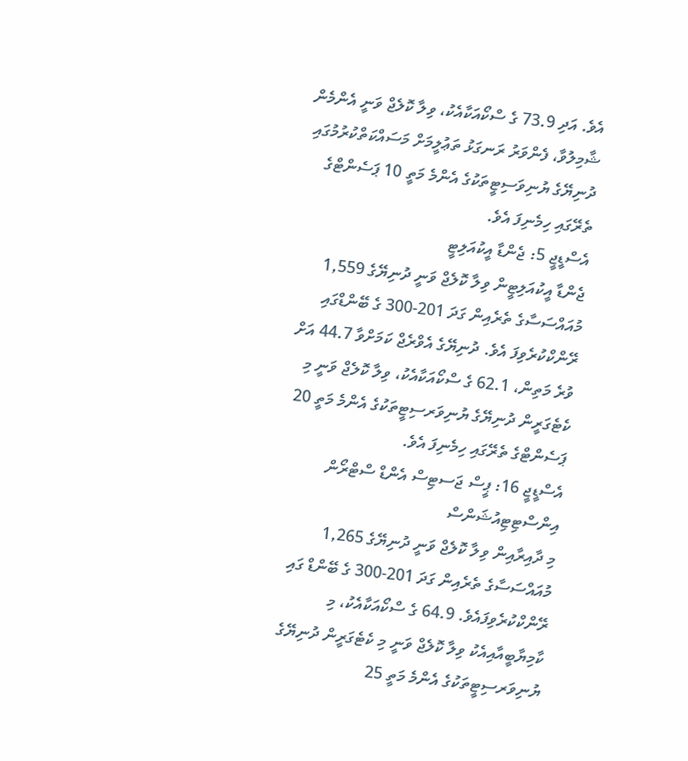އެވެ. އަދި 73.9 ގެ ސްކޯއަކާއެކު، ވިލާ ކޮލެޖް ވަނީ އެންމެން ޝާމިލުވާ، ފެންވަރު ރަނގަޅު ތަޢުލީމަށް މަސައްކަތްކުރުމުގައި ދުނިޔޭގެ ޔުނިވަސިޓީތަކުގެ އެންމެ މަތީ 10 ޕަސެންޓްގެ ތެރޭގައި ހިމެނިފަ އެވެ.
އެސްޑީޖީ 5: ޖެންޑާ އީކުއަލިޓީ
ޖެންޑާ އީކުއަލިޓީން ވިލާ ކޮލެޖް ވަނީ ދުނިޔޭގެ 1,559 މުއައްސަސާގެ ތެރެއިން ގަދަ 201-300 ގެ ބޭންޑްގައި ރޭންކްކުރެވިފަ އެވެ. ދުނިޔޭގެ އެވްރެޖް ކަމަށްވާ 44.7 އަށް ވުރެ މަތިން، 62.1 ގެ ސްކޯއަކާއެކު، ވިލާ ކޮލެޖް ވަނީ މި ކެޓެގަރީން ދުނިޔޭގެ ޔުނިވަރސިޓީތަކުގެ އެންމެ މަތީ 20 ޕަސެންޓްގެ ތެރޭގައި ހިމެނިފަ އެވެ.
އެސްޑީޖީ 16: ޕީސް ޖަސޓިސް އެންޑް ސްޓްރޯން އިންސްޓިޓިއުޝަންސް
މި ދާއިރާއިން ވިލާ ކޮލެޖް ވަނީ ދުނިޔޭގެ 1,265 މުއައްސަސާގެ ތެރެއިން ގަދަ 201-300 ގެ ބޭންޑް ގައި ރޭންކްކުރެވިފައެވެ. 64.9 ގެ ސްކޯއަކާއެކު، މި ކާމިޔާބީއާއިއެކު ވިލާ ކޮލެޖް ވަނީ މި ކެޓެގަރީން ދުނިޔޭގެ ޔުނިވަރސިޓީތަކުގެ އެންމެ މަތީ 25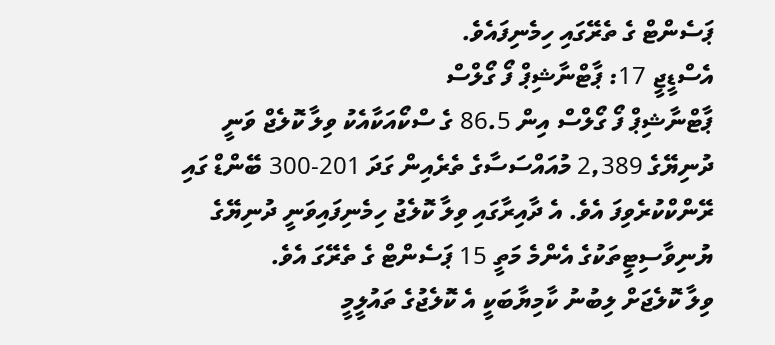ޕަސެންޓް ގެ ތެރޭގައި ހިމެނިފައެވެ.
އެސްޑީޖީ 17: ޕާޓްނާޝިޕް ފޯ ގޯލްސް
ޕާޓްނާޝިޕް ފޯ ގޯލްސް އިން 86.5 ގެ ސްކޯއަކާއެކު ވިލާ ކޮލެޖް ވަނީ ދުނިޔޭގެ 2,389 މުއައްސަސާގެ ތެރެއިން ގަދަ 201-300 ބޭންޑް ގައި ރޭންކްކުރެވިފަ އެވެ. އެ ދާއިރާގައި ވިލާ ކޮލެޖު ހިމެނިފައިވަނީ ދުނިޔޭގެ ޔުނިވާސިޓީތަކުގެ އެންމެ މަތީ 15 ޕަސެންޓް ގެ ތެރޭގަ އެވެ.
ވިލާ ކޮލެޖަށް ލިބުނު ކާމިޔާބަކީ އެ ކޮލެޖުގެ ތައުލީމީ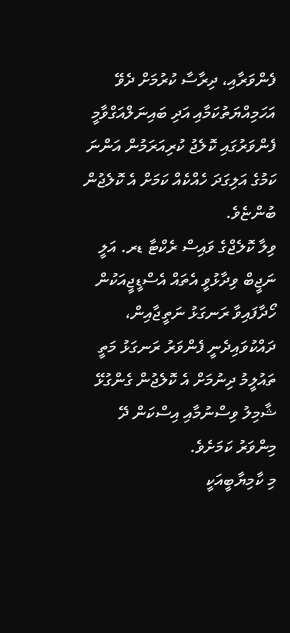ފެންވަރާއި، ދިރާސާ ކުރުމަށް ދެވޭ އަހަމިއްޔަތުކަމާއި އަދި ބައިނަލްއަގްވާމީ ފެންވަރުގައި ކޮލެޖު ކުރިއަރަމުން އަންނަ ކަމުގެ އަލިގަދަ ހެއްކެއް ކަމަށް އެ ކޮލެޖުން ބުންޏެވެ.
ވިލާ ކޮލެޖްގެ ވައިސް ރެކްޓާ ޑރ. އަލީ ނަޖީބް ވިދާޅުވީ އެތައް އެސްޑީޖީއަކުން ހޯދާފައިވާ ރަނގަޅު ނަތީޖާއިން، ދައްކުވައިދެނީ ފެންވަރު ރަނގަޅު މަތީ ތައުލީމު ދިނުމަށް އެ ކޮލެޖުން ގެންގުޅޭ ޝާމިލު ވިސްނުމާއި އިސްކަން ދޭ މިންވަރު ކަމަށެވެ.
މި ކާމިޔާބީއަކީ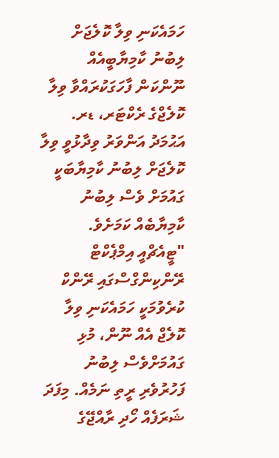ހަމައެކަނި ވިލާ ކޮލެޖަށް ލިބުނު ކާމިޔާބީއެއް ނޫންކަން ފާހަގަކުރައްވާ ވިލާ ކޮލެޖްގެ ރެކްޓަރ، ޑރ. އަޙުމަދު އަންވަރު ވިދާޅުވީ ވިލާ ކޮލެޖަށް ލިބުނު ކާމިޔާބަކީ ގައުމަށް ވެސް ލިބުނު ކާމިޔާބެއް ކަމަށެވެ.
"ޓީއެޗްއީ އިމްޕެކްޓް ރޭންކިންގްސްގައި ރޭންކް ކުރެވުމަކީ ހަމައެކަނި ވިލާ ކޮލެޖް އެއް ނޫން، މުޅި ގައުމަށްވެސް ލިބުނު ފަހުރުވެރި ރީތި ނަމެއް. މިފަދަ ޝަރަފެއް ހޯދި ރާއްޖޭގެ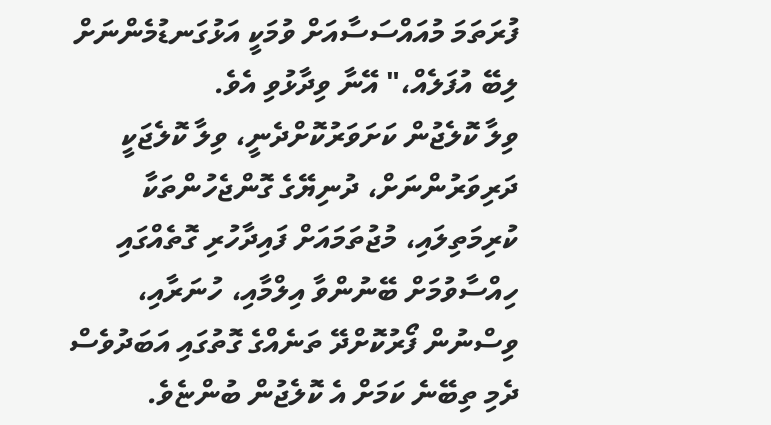ފުރަތަމަ މުއައްސަސާއަށް ވުމަކީ އަޅުގަނޑުމެންނަށް ލިބޭ އުފަލެއް،" އޭނާ ވިދާޅުވި އެވެ.
ވިލާ ކޮލެޖުން ކަށަވަރުކޮށްދެނީ، ވިލާ ކޮލެޖަކީ ދަރިވަރުންނަށް، ދުނިޔޭގެ ގޮންޖެހުންތަކާ ކުރިމަތިލައި، މުޖުތަމައަށް ފައިދާހުރި ގޮތެއްގައި ހިއްސާވުމަށް ބޭނުންވާ އިލްމާއި، ހުނަރާއި، ވިސްނުން ފޯރުކޮށްދޭ ތަނެއްގެ ގޮތުގައި އަބަދުވެސް ދެމި ތިބޭނެ ކަމަށް އެ ކޮލެޖުން ބުންޏެވެ.